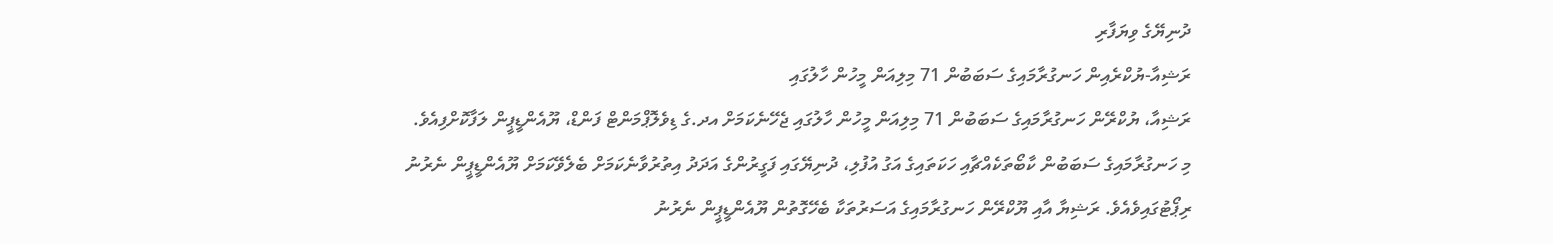ދުނިޔޭގެ ވިޔަފާރި
ރަޝިއާ-ޔުކްރެއިން ހަނގުރާމައިގެ ސަބަބުން 71 މިލިއަން މީހުން ހާލުގައި
ރަޝިއާ، ޔުކްރޭން ހަނގުރާމައިގެ ސަބަބުން 71 މިލިއަން މީހުން ހާލުގައި ޖެހޭނެކަމަށް އދ.ގެ ޑިވެލޮޕްމަންޓް ފަންޑް، ޔޫއެންޑީޕީން ލަފާކޮށްފިއެވެ.
މި ހަނގުރާމައިގެ ސަބަބުން ކާބޯތަކެއްޗާއި ހަކަތައިގެ އަގު އުފުލި، ދުނިޔޭގައި ފަގީރުންގެ އަދަދު އިތުރުވާނެކަމަށް ބެލެވޭކަމަށް ޔޫއެންޑީޕީން ނެރުނު ރިޕޯޓުގައިވެއެވެ. ރަޝިޔާ އާއި ޔޫކްރޭން ހަނގުރާމައިގެ އަސަރުތަކާ ބެހޭގޮތުން ޔޫއެންޑީޕީން ނެރުނު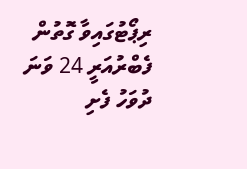ރިޕޯޓުގައިވާ ގޮތުން ފެބްރުއަރީ 24 ވަނަ ދުވަހު ފެށި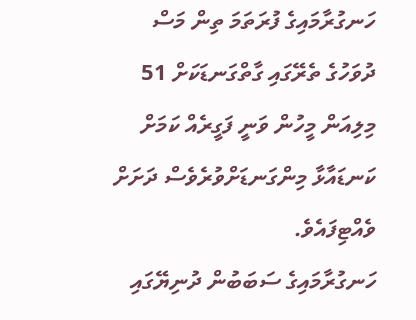ހަނގުރާމައިގެ ފުރަތަމަ ތިން މަސް ދުވަހުގެ ތެރޭގައި ގާތްގަނޑަކަށް 51 މިލިއަން މީހުން ވަނީ ފަގީރެއް ކަމަށް ކަނޑައާޅާ މިންގަނޑަށްވުރެވެސް ދަށަށް ވެއްޓިފައެވެ.
ހަނގުރާމައިގެ ސަބަބުން ދުނިޔޭގައި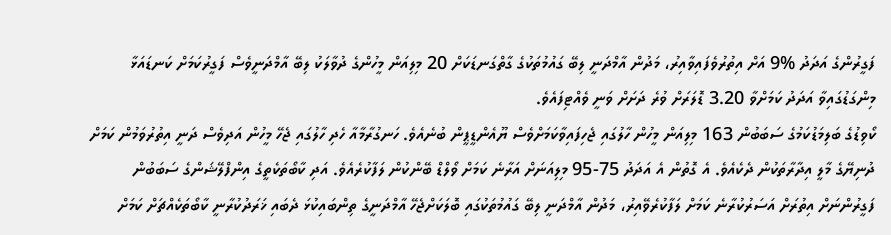ފަގީރުންގެ އަދަދު %9 އަށް އިތުރުވެފައިވާއިރު، މަދުން އާމްދަނީ ލިބޭ ގައުމުތަކުގެ ގާތްގަނޑަކަށް 20 މިލިއަން މީހުންގެ ދުވާލަކު ލިބޭ އާމްދަނީވެސް ފަގީރުކަމަށް ކަނޑައަޅާ މިންގަޑުގައިވާ އަދަދު ކަމަށްވާ 3.20 ޑޮލަރަށް ވުރެ ދަށަށް ވަނީ ވެއްޓިފައެވެ.
ކޯވިޑުގެ ބަލިމަޑުކަމުގެ ސަބަބުން 163 މިލިއަން މީހުން ހާލުގައި ޖެހިފައިވާކަމަށްވެސް ޔޫއެންޑީޕީން ބުނެއެވެ. ހަނގުރާމާއާ ހެދި ހާލުގައި ޖެހޭ މީހުން އަދިވެސް ދަނީ އިތުރުވަމުން ކަމަށް ދުނިޔޭގެ މާލީ އިދާރާތަކުން ދެކެއެވެ. އެ ގޮތުން އެ އަދަދު 75-95 މިލިއަނަށް އަރާނެ ކަމަށް ވޯލްޑް ބޭންކުން ލަފާކުރެއެވެ. އަދި ކާބޯތަކެތީގެ އިންފްލޭޝަންގެ ސަބަބުން ފަގީރުންނަށް އިތުރަށް އަސަރުކުރާނެ ކަމަށް ލަފާކުރެވޭއިރު، މަދުން އާމްދަނީ ލިބޭ ގައުމުތަކުގައި ބޮލަކަށްޖެހޭ އާމްދަނީގެ ތިންބައިކުޅަ ދެބައި ޚަރަދުކުރާނީ ކާބޯތަކެއްޗަށް ކަމަށް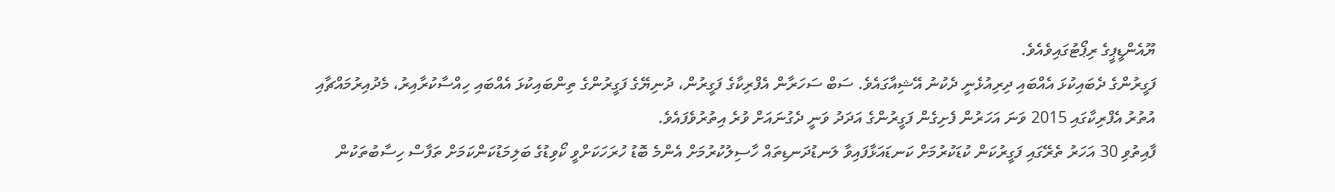ޔޫއެންޑީޕީގެ ރިޕޯޓުގައިވެއެވެ.
ފަގީރުންގެ ދެބައިކުޅަ އެއްބައި ދިރިއުޅެނީ ދެކުނު އޭޝިއާގައެވެ. ސަބް ސަހަރާން އެފްރިކާގެ ފަގީރުން، ދުނިޔޭގެ ފަގީރުންގެ ތިންބައިކުޅަ އެއްބައި ހިއްސާކުރާއިރު، މެދުއިރުމައްޗާއި އުތުރު އެފްރިކާގައި 2015 ވަނަ އަހަރުން ފެށިގެން ފަގީރުންގެ އަދަދު ވަނީ ދެގުނައަށް ވުރެ އިތުރުވެފައެވެ.
ފާއިތުވި 30 އަހަރު ތެރޭގައި ފަގީރުކަން ކުޑަކުރުމަށް ކަނޑައަޅާފައިވާ ލަނޑުދަނޑިތައް ހާސިލުކުރުމަށް އެންމެ ބޮޑު ހުރަހަކަށްވީ ކޯވިޑުގެ ބަލިމަޑުކަންކަމަށް ތަފާސް ހިސާބުތަކުން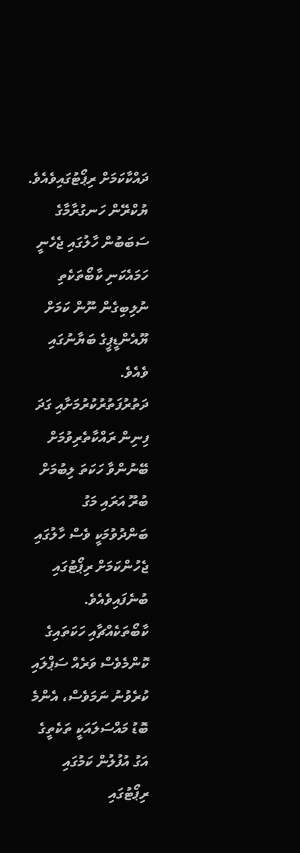ދައްކާކަމަށް ރިޕޯޓުގައިވެއެވެ.
ޔުކްރޭން ހަނގުރާމާގެ ސަބަބުން ހާލުގައި ޖެހެނީ ހަމައެކަނި ކާބޯތަކެތި ނުލިބިގެން ނޫން ކަމަށް ޔޫއެންޑީޕީގެ ބަޔާނުގައި ވެއެވެ. ދަތުރުފަތުރުކުރުމަށާއި ގަދަ ފިނިން ރައްކާތެރިވުމަށް ބޭނުންވާ ހަކަތަ ލިބުމަށް ބުރޫ އަރައި މަގު ބަންދުވުމަކީ ވެސް ހާލުގައި ޖެހުންކަމަށް ރިޕޯޓުގައި ބުނެފައިވެއެވެ.
ކާބޯތަކެއްޗާއި ހަކަތައިގެ ކޮންމެވެސް ވަރެއް ސަޕްލައި ކުރެވުނު ނަމަވެސް، އެންމެ ބޮޑު މައްސަލައަކީ ތަކެތީގެ އަގު އުފުލުން ކަމުގައި ރިޕޯޓުގައި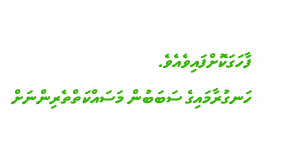ފާހަގަކޮށްފައިވެއެވެ.
ހަނގުރާމައިގެ ސަބަބުން މަސައްކަތްތެރިންނަށް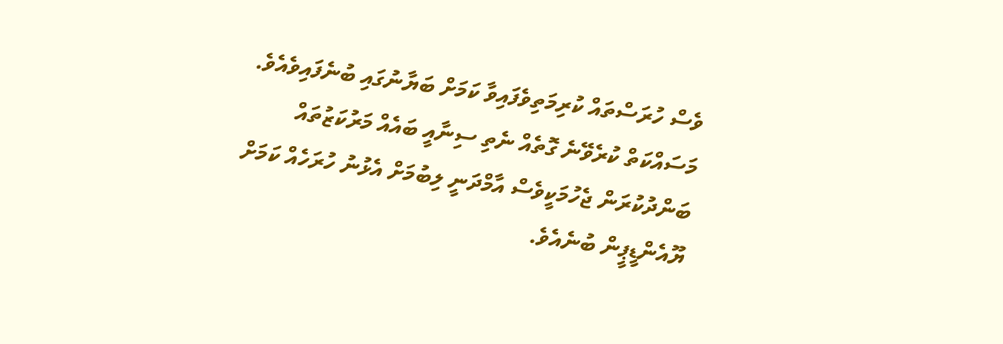ވެސް ހުރަސްތައް ކުރިމަތިވެފައިވާ ކަމަށް ބަޔާނުގައި ބުނެފައިވެއެވެ. މަސައްކަތް ކުރެވޭނެ ގޮތެއް ނެތި ސިނާއީ ބައެއް މަރުކަޒުތައް ބަންދުކުރަން ޖެހުމަކީވެސް އާމްދަނީ ލިބުމަށް އެޅުނު ހުރަހެއް ކަމަށް ޔޫއެންޑީޕީން ބުނެއެވެ.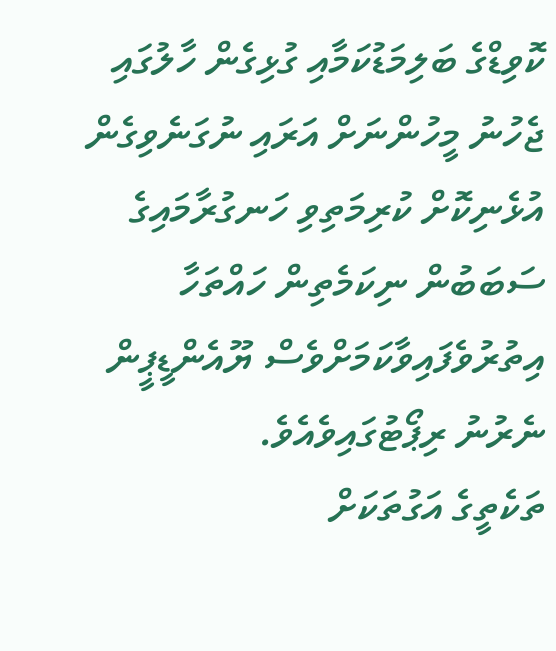ކޮވިޑްގެ ބަލިމަޑުކަމާއި ގުޅިގެން ހާލުގައި ޖެހުނު މީހުންނަށް އަރައި ނުގަނެވިގެން އުޅެނިކޮށް ކުރިމަތިވި ހަނގުރާމައިގެ ސަބަބުން ނިކަމެތިން ހައްތަހާ އިތުރުވެފައިވާކަމަށްވެސް ޔޫއެންޑީޕީން ނެރުނު ރިޕޯޓުގައިވެއެވެ.
ތަކެތީގެ އަގުތަކަށް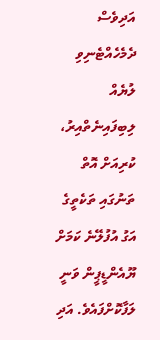އަދިވެސް ދެމެހެއްޓެނިވި ލުޔެއް ލިބިފައިނެތްއިރު، ކުރިއަށް އޮތް ތަނުގައި ތަކެތީގެ އަގު އުފުލޭނެ ކަމަށް ޔޫއެންޑީޕީން ވަނީ ލަފާކޮށްފައެވެ. އަދި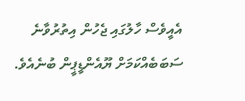އެއީވެސް ހާލުގައި ޖެހުން އިތުރުވާނެ ސަބަބެއްކަމަށް ޔޫއެންޑީޕީން ބުނެއެވެ.